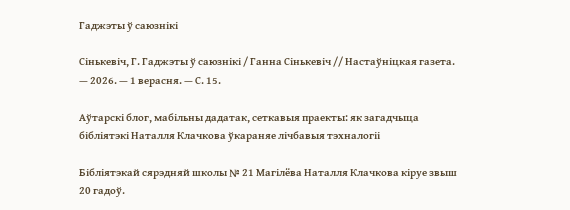Гаджэты ў саюзнікі

Сінькевіч, Г. Гаджэты ў саюзнікі / Ганна Сінькевіч // Настаўніцкая газета. — 2026. — 1 верасня. — С. 15.

Аўтарскі блог, мабільны дадатак, сеткавыя праекты: як загадчыца бібліятэкі Наталля Клачкова ўкараняе лічбавыя тэхналогіі

Бібліятэкай сярэдняй школы № 21 Магілёва Наталля Клачкова кіруе звыш 20 гадоў.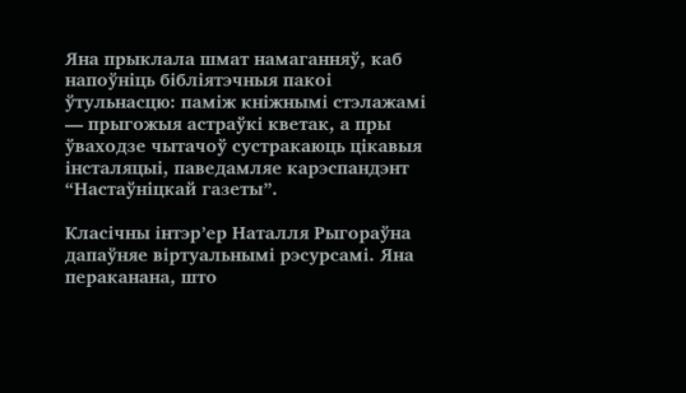Яна прыклала шмат намаганняў, каб напоўніць бібліятэчныя пакоі ўтульнасцю: паміж кніжнымі стэлажамі — прыгожыя астраўкі кветак, а пры ўваходзе чытачоў сустракаюць цікавыя інсталяцыі, паведамляе карэспандэнт “Настаўніцкай газеты”.

Класічны інтэр’ер Наталля Рыгораўна дапаўняе віртуальнымі рэсурсамі. Яна пераканана, што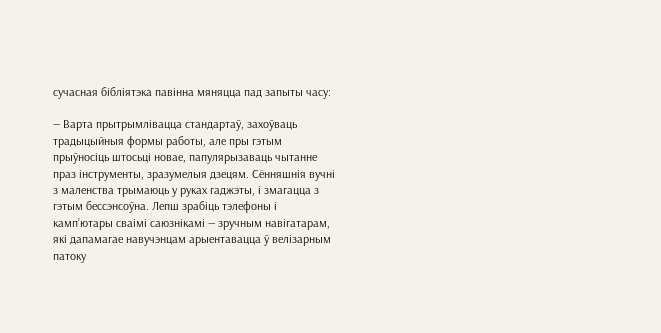сучасная бібліятэка павінна мяняцца пад запыты часу:

— Варта прытрымлівацца стандартаў, захоўваць традыцыйныя формы работы, але пры гэтым прыўносіць штосьці новае, папулярызаваць чытанне праз інструменты, зразумелыя дзецям. Сённяшнія вучні з маленства трымаюць у руках гаджэты, і змагацца з гэтым бессэнсоўна. Лепш зрабіць тэлефоны і камп’ютары сваімі саюзнікамі — зручным навігатарам, які дапамагае навучэнцам арыентавацца ў велізарным патоку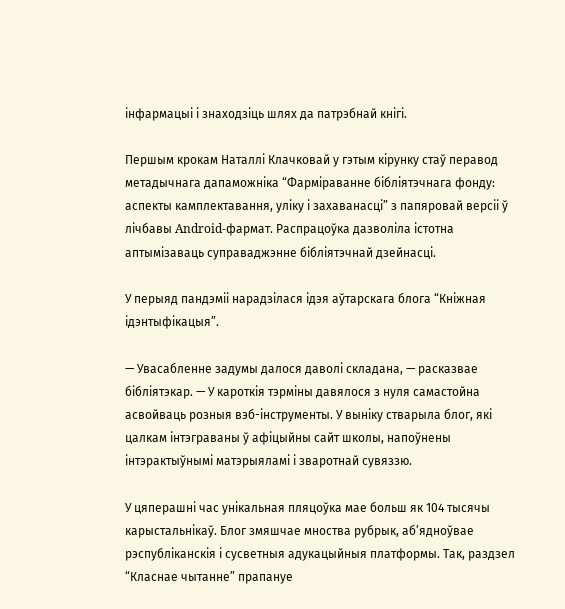інфармацыі і знаходзіць шлях да патрэбнай кнігі.

Першым крокам Наталлі Клачковай у гэтым кірунку стаў перавод метадычнага дапаможніка “Фарміраванне бібліятэчнага фонду: аспекты камплектавання, уліку і захаванасці” з папяровай версіі ў лічбавы Android-фармат. Распрацоўка дазволіла істотна аптымізаваць суправаджэнне бібліятэчнай дзейнасці.

У перыяд пандэміі нарадзілася ідэя аўтарскага блога “Кніжная ідэнтыфікацыя”.

— Увасабленне задумы далося даволі складана, — расказвае бібліятэкар. — У кароткія тэрміны давялося з нуля самастойна асвойваць розныя вэб-інструменты. У выніку стварыла блог, які цалкам інтэграваны ў афіцыйны сайт школы, напоўнены інтэрактыўнымі матэрыяламі і зваротнай сувяззю.

У цяперашні час унікальная пляцоўка мае больш як 104 тысячы карыстальнікаў. Блог змяшчае мноства рубрык, аб’ядноўвае рэспубліканскія і сусветныя адукацыйныя платформы. Так, раздзел “Класнае чытанне” прапануе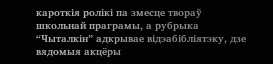кароткія ролікі па змесце твораў школьнай праграмы, а рубрыка “Чыталкін” адкрывае відэабібліятэку, дзе вядомыя акцёры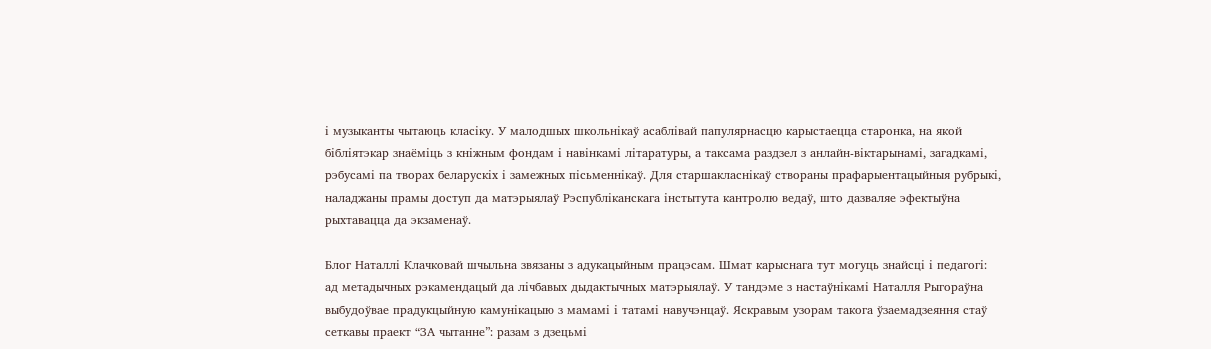і музыканты чытаюць класіку. У малодшых школьнікаў асаблівай папулярнасцю карыстаецца старонка, на якой бібліятэкар знаёміць з кніжным фондам і навінкамі літаратуры, а таксама раздзел з анлайн-віктарынамі, загадкамі, рэбусамі па творах беларускіх і замежных пісьменнікаў. Для старшакласнікаў створаны прафарыентацыйныя рубрыкі, наладжаны прамы доступ да матэрыялаў Рэспубліканскага інстытута кантролю ведаў, што дазваляе эфектыўна рыхтавацца да экзаменаў.

Блог Наталлі Клачковай шчыльна звязаны з адукацыйным працэсам. Шмат карыснага тут могуць знайсці і педагогі: ад метадычных рэкамендацый да лічбавых дыдактычных матэрыялаў. У тандэме з настаўнікамі Наталля Рыгораўна выбудоўвае прадукцыйную камунікацыю з мамамі і татамі навучэнцаў. Яскравым узорам такога ўзаемадзеяння стаў сеткавы праект “ЗА чытанне”: разам з дзецьмі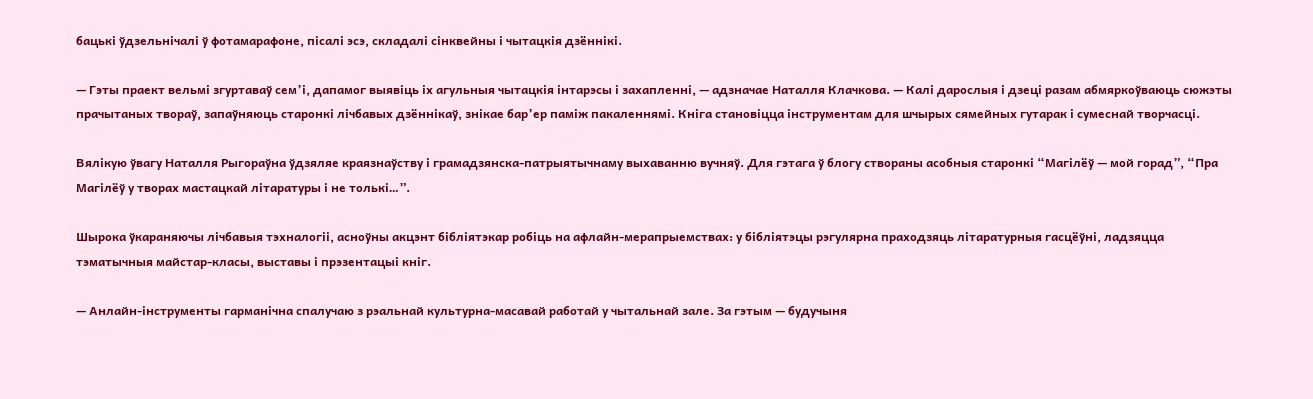бацькі ўдзельнічалі ў фотамарафоне, пісалі эсэ, складалі сінквейны і чытацкія дзённікі.

— Гэты праект вельмі згуртаваў сем’і, дапамог выявіць іх агульныя чытацкія інтарэсы і захапленні, — адзначае Наталля Клачкова. — Калі дарослыя і дзеці разам абмяркоўваюць сюжэты прачытаных твораў, запаўняюць старонкі лічбавых дзённікаў, знікае бар’ер паміж пакаленнямі. Кніга становіцца інструментам для шчырых сямейных гутарак і сумеснай творчасці.

Вялікую ўвагу Наталля Рыгораўна ўдзяляе краязнаўству і грамадзянска-патрыятычнаму выхаванню вучняў. Для гэтага ў блогу створаны асобныя старонкі “Магілёў — мой горад”, “Пра Магілёў у творах мастацкай літаратуры і не толькі…”.

Шырока ўкараняючы лічбавыя тэхналогіі, асноўны акцэнт бібліятэкар робіць на афлайн-мерапрыемствах: у бібліятэцы рэгулярна праходзяць літаратурныя гасцёўні, ладзяцца тэматычныя майстар-класы, выставы і прэзентацыі кніг.

— Анлайн-інструменты гарманічна спалучаю з рэальнай культурна-масавай работай у чытальнай зале. За гэтым — будучыня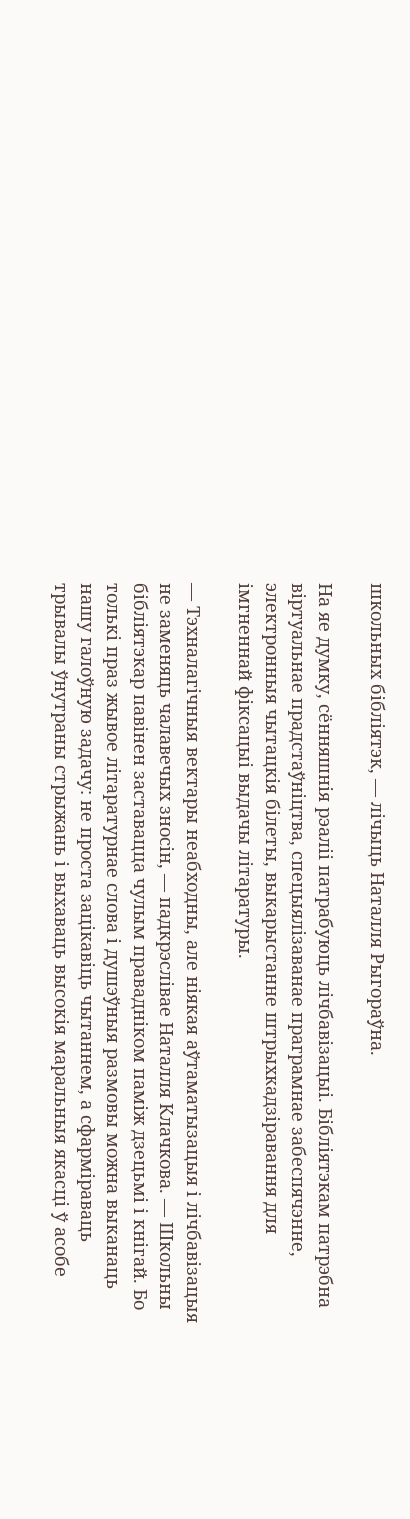школьных бібліятэк, — лічыць Наталля Рыгораўна.

На яе думку, сённяшнія рэаліі патрабуюць лічбавізацыі. Бібліятэкам патрэбна віртуальнае прадстаўніцтва, спецыялізаванае праграмнае забеспячэнне, электронныя чытацкія білеты, выкарыстанне штрыхкадзіравання для імгненнай фіксацыі выдачы літаратуры.

— Тэхналагічныя вектары неабходны, але ніякая аўтаматызацыя і лічбавізацыя не заменяць чалавечых зносін, — падкрэслівае Наталля Клачкова. — Школьны бібліятэкар павінен заставацца чулым правадніком паміж дзецьмі і кнігай. Бо толькі праз жывое літаратурнае слова і душэўныя размовы можна выканаць нашу галоўную задачу: не проста зацікавіць чытаннем, а сфарміраваць трывалы ўнутраны стрыжань і выхаваць высокія маральныя якасці ў асобе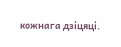кожнага дзіцяці.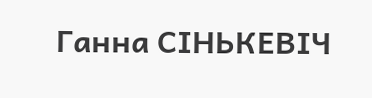Ганна СІНЬКЕВІЧ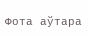Фота аўтара